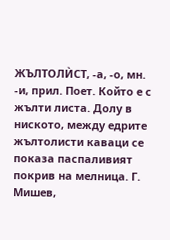ЖЪЛТОЛЍСТ, -а, -о, мн. -и, прил. Поет. Който е с жълти листа. Долу в ниското, между едрите жълтолисти каваци се показа паспаливият покрив на мелница. Г. Мишев,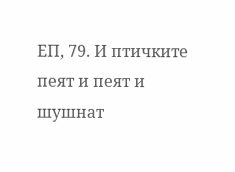ЕП, 79. И птичките пеят и пеят и шушнат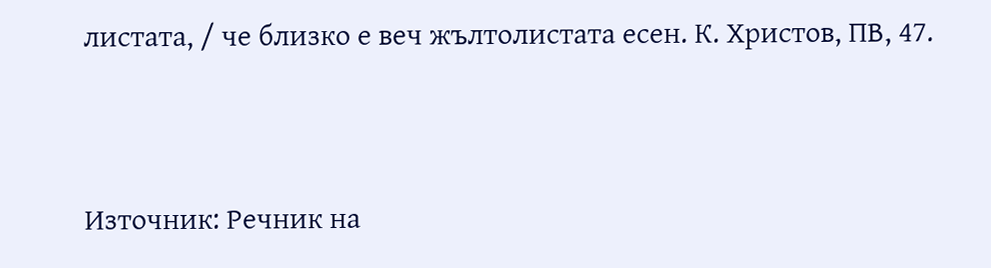листата, / че близко е веч жълтолистата есен. К. Христов, ПВ, 47.


Източник: Речник на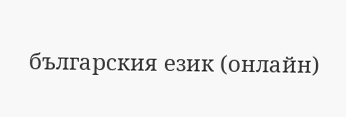българския език (онлайн)